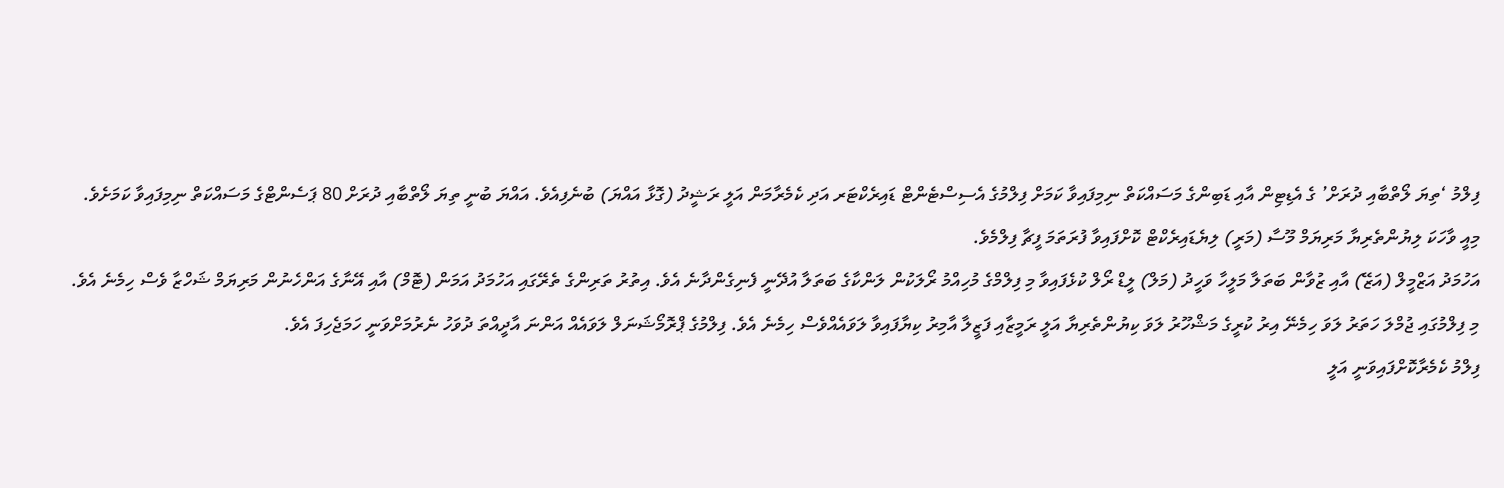ފިލްމު ‘ތިޔަ ލޯތްބާއި ދުރަށް’ ގެ އެޑިޓިން އާއި ޑަބިންގެ މަސައްކަތް ނިމިފައިވާ ކަމަށް ފިލްމުގެ އެސިސްޓެންޓް ޑައިރެކްޓަރ އަދި ކެމެރާމަން އަލީ ރަޝީދު (ގޮޅާ އައްޔަ) ބުނެފިއެވެ. އައްޔަ ބުނީ ތިޔަ ލޯތްބާއި ދުރަށް 80 ޕަސެންޓްގެ މަސައްކަތް ނިމިފައިވާ ކަމަށެވެ.
މިއީ ވާހަކަ ލިޔުންތެރިޔާ މަރިޔަމް މޫސާ (މަރީ) ލިޔެޑައިރެކްޓް ކޮށްފައިވާ ފުރަތަމަ ފީޗާ ފިލްމެވެ.
އަހުމަދު އަޒްމީލް (އަޒޭ) އާއި ޒުވާން ބަތަލާ މަލީހާ ވަހީދު (މަލް) ލީޑް ރޯލް ކުޅެފައިވާ މި ފިލްމްގެ މުހިއްމު ރޯލަކުން ލަންކާގެ ބަތަލާ އުދޭނީ ފެނިގެންދާނެ އެވެ. އިތުރު ތަރިންގެ ތެރޭގައި އަހުމަދު އަމަން (ޓޮމް) އާއި އޭނާގެ އަންހެނުން މަރިޔަމް ޝަހްޒާ ވެސް ހިމެނެ އެވެ.
މި ފިލްމުގައި ޖުމްލަ ހަތަރު ލަވަ ހިމެނޭ އިރު ކުރީގެ މަޝްހޫރު ލަވަ ކިޔުންތެރިޔާ އަލީ ރަމީޒާއި ފަޒީލާ އާމިރު ކިޔާފައިވާ ލަވައެއްވެސް ހިމެނެ އެވެ. ފިލްމުގެ ޕްރޮމޯޝަނަލް ލަވައެއް އަންނަ އާދީއްތަ ދުވަހު ނެރުމަށްވަނީ ހަމަޖެހިފަ އެވެ.
ފިލްމު ކެމެރާކޮށްފައިވަނީ އަލީ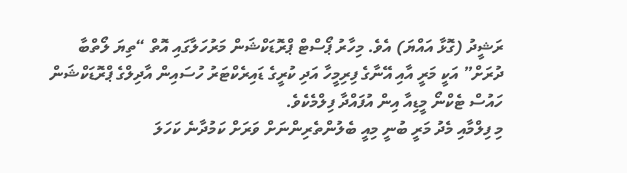ރަޝީދު (ގޮޅާ އައްޔަ) އެވެ. މިހާރު ޕޯސްޓް ޕްރޮޑަކްޝަން މަރުހަލާގައި އޮތް “ތިޔަ ލޯތްބާ ދުރަށް” އަކީ މަރީ އާއި އޭނާގެ ފިރިމީހާ އަދި ކުރީގެ ޑައިރެކްޓަރު ހުސައިން އާދިލްގެ ޕްރޮޑަކްޝަން ހައުސް ޓެކްނޯ މީޑިއާ އިން އުފައްދާ ފިލްމެކެވެ.
މި ފިލްމާއި މެދު މަރީ ބުނީ މިއީ ބެލުންތެރިންނަށް ވަރަށް ކަމުދާނެ ކަހަލަ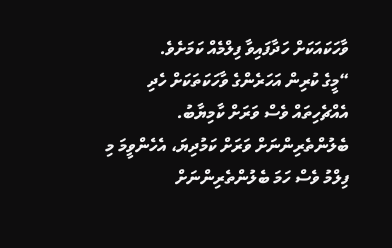ވާހަކައަކަށް ހަދާފައިވާ ފިލްމެއް ކަމަށެވެ.
“މީގެ ކުރިން އަހަރެންގެ ވާހަކަތަކަށް ހެދި އެއްޗެހިތައް ވެސް ވަރަށް ކާމިޔާބު. ބެލުންތެރިންނަށް ވަރަށް ކަމުދިޔަ، އެހެންވީމަ މި ފިލްމު ވެސް ހަމަ ބެލުންތެރިންނަށް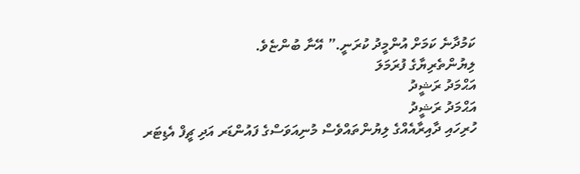ކަމުދާނެ ކަމަށް އުންމީދު ކުރަނީ.” އޭނާ ބުންޏެވެ.
ލިޔުންތެރިޔާގެ ފުރަމަލަ
އަޙްމަދު ރަޝީދު
އަޙްމަދު ރަޝީދު
ހުރިހައި ދާއިރާއެއްގެ ލިޔުންތައްވެސް މުނިއަވަސްގެ ފައުންޑަރ އަދި ޗީފް އެޑިޓަރ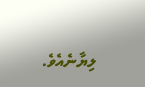ލިޔާނެއެވެ.